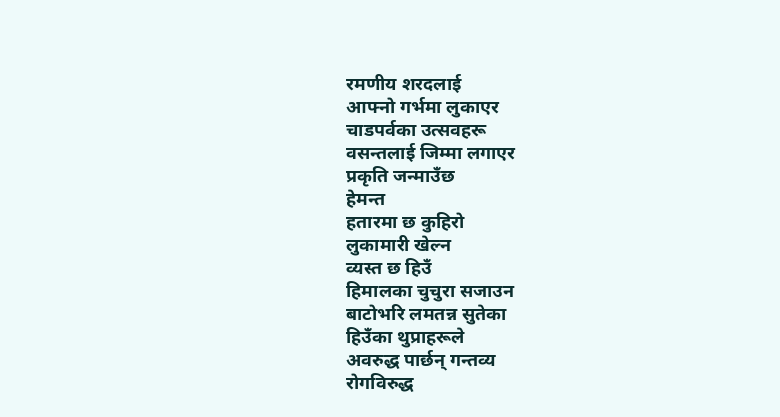रमणीय शरदलाई
आफ्नो गर्भमा लुकाएर
चाडपर्वका उत्सवहरू
वसन्तलाई जिम्मा लगाएर
प्रकृति जन्माउँछ
हेमन्त
हतारमा छ कुहिरो
लुकामारी खेल्न
व्यस्त छ हिउँ
हिमालका चुचुरा सजाउन
बाटोभरि लमतन्न सुतेका
हिउँका थुप्राहरूले
अवरुद्ध पार्छन् गन्तव्य
रोगविरुद्ध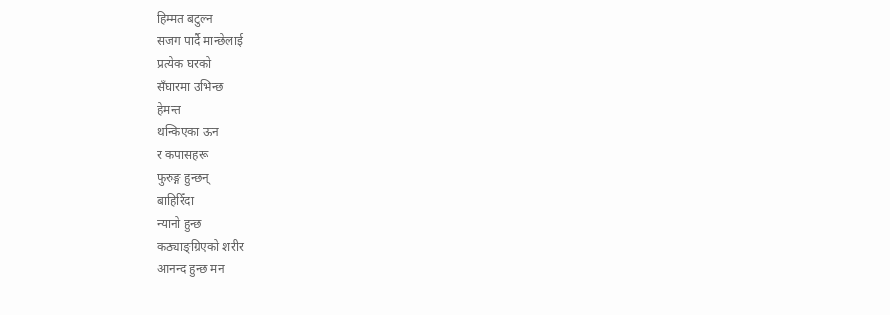हिम्मत बटुल्न
सजग पार्दै मान्छेलाई
प्रत्येक घरको
सँघारमा उभिन्छ
हेमन्त
थन्किएका ऊन
र कपासहरू
फुरुङ्ग हुन्छन्
बाहिरिँदा
न्यानो हुन्छ
कठ्याङ्ग्रिएको शरीर
आनन्द हुन्छ मन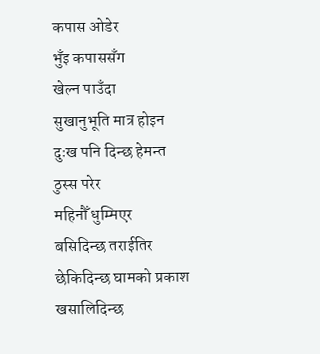कपास ओडेर
भुँइ कपाससँग
खेल्न पाउँदा
सुखानुभूति मात्र होइन
दुःख पनि दिन्छ हेमन्त
ठुस्स परेर
महिनौँ धुम्मिएर
बसिदिन्छ तराईतिर
छेकिदिन्छ घामको प्रकाश
खसालिदिन्छ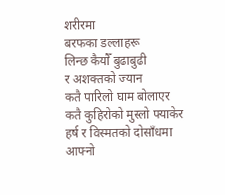शरीरमा
बरफका डल्लाहरू
लिन्छ कैयौँ बुढाबुढी
र अशक्तको ज्यान
कतै पारिलो घाम बोलाएर
कतै कुहिरोको मुस्लो फ्याकेर
हर्ष र विस्मतको दोसाँधमा
आफ्नो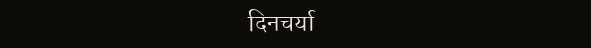दिनचर्या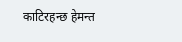काटिरहन्छ हेमन्त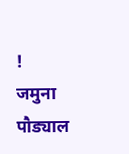!
जमुना पौड्याल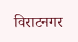विराटनगर